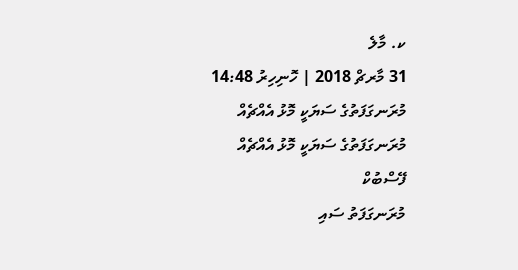ކ. މާލެ
31 މާރޗް 2018 | ހޮނިހިރު 14:48
މުރަނގަފަތުގެ ސަޔަކީ މޮޅު އެއްޗެއް
މުރަނގަފަތުގެ ސަޔަކީ މޮޅު އެއްޗެއް
ފޭސްބުކް
މުރަނގަފަތު ސައި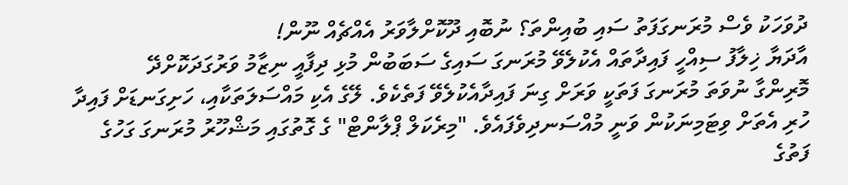ދުވަހަކު ވެސް މުރަނގަފަތު ސައި ބުއިންތަ؟ ނުބޮއި ދޫކޮށްލާވަރު އެއްޗެއް ނޫން!
އާދަޔާ ޚިލާފު ސިއްހީ ފައިދާތައް އެކުލެވޭ މުރަނގަ ސައިގެ ސަބަބުން މުޅި ދިފާއީ ނިޒާމު ވަރުގަދަކޮށްދޭ
މޮރިންގާ ނުވަތަ މުރަނގަ ފަތަކީ ވަރަށް ގިނަ ފައިދާއެކުލެވޭ ފަތެކެވެ. ލޭގެ އެކި މައްސަލަތަކާއި، ހަށިގަނޑަށް ފައިދާ ހުރި އެތަށް ވިޓަމިނަކުން ވަނީ މުއްސަނދިވެފައެވެ. "މިރެކަލް ޕްލާންޓް" ގެ ގޮތުގައި މަޝްހޫރު މުރަނގަ ގަހުގެ ފަތުގެ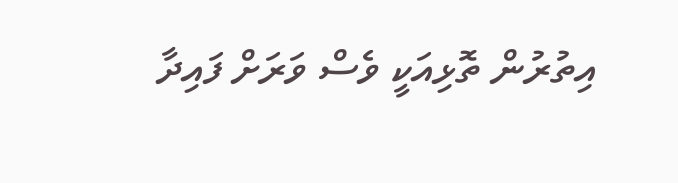އިތުރުން ތޮޅިއަކީ ވެސް ވަރަށް ފައިދާ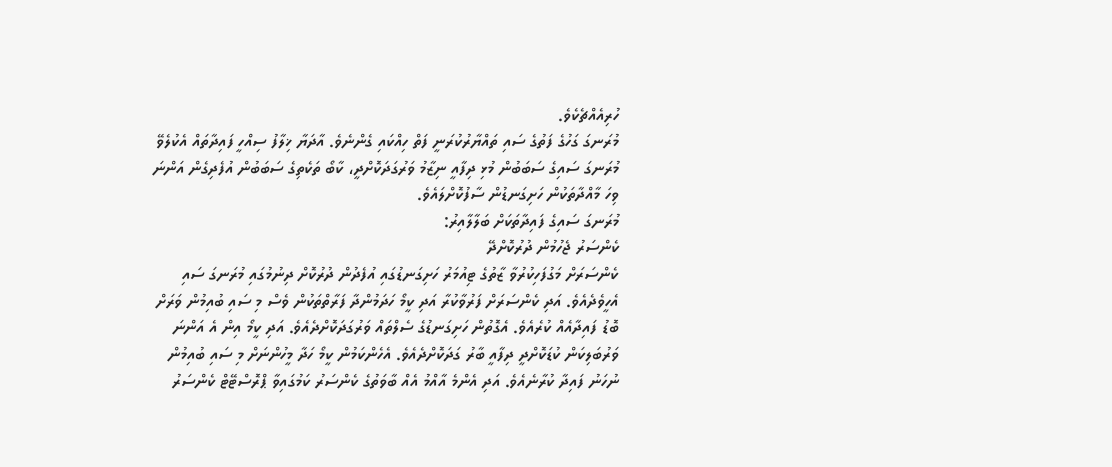ހުރިއެއްޗެކެވެ.
މުރަނގަ ގަހުގެ ފަތުގެ ސައި ތައްޔާރުކުރަނީ ފަތް ހިއްކައި ގެންނެވެ. އާދަޔާ ޚިލާފު ސިއްހީ ފައިދާތައް އެކުލެވޭ މުރަނގަ ސައިގެ ސަބަބުން މުޅި ދިފާއީ ނިޒާމު ވަރުގަދަކޮށްދީ، ކާބޯ ތަކެތިގެ ސަބަބުން އުފެދިގެން އަންނަ ވިހަ މާއްދާތަކުން ހަށިގަނޑުން ސާފުކޮށްލައެވެ.
މުރަނގަ ސައިގެ ފައިދާތަކަށް ބަލާލާއިރު:
ކެންސަރު ޖެހުމުން ދުރުކޮށްދޭ
ކެންސަރަށް މަގުފަހިކުރުވާ ޒާތުގެ ޓިއުމަރު ހަށިގަނޑުގައި އުފެދުން ދުރުކޮށް ދިނުމުގައި މުރަނގަ ސައި އެހީވެދެއެވެ. އަދި ކެންސަރަށް ފަރުވާކުރާ އަދި ކީމޯ ހަދަމުންދާ ފަރާތްތަކުން ވެސް މި ސައި ބުއިމުން ވަރަށް ބޮޑު ފައިދާއެއް ކުރެއެވެ. އެގޮތުން ހަށިގަނޑުގެ ސެލްތައް ވަރުގަދަކޮށްދެއެވެ. އަދި ކީމޯ އިން އެ އަންނަ ވަރުބަލިކަން ކުޑަކޮށްދީ ދިފާއީ ބާރު ގަދަކޮށްދެއެވެ. އެހެންކަމުން ކީމޯ ހަދާ މީހުންނަށް މި ސައި ބުއިމުން ނުހަނު ފައިދާ ކުރާނެއެވެ. އަދި އެންމެ އާއްމު އެއް ބާވަތުގެ ކެންސަރު ކަމުގައިވާ ޕްރޮސްޓޭޓް ކެންސަރު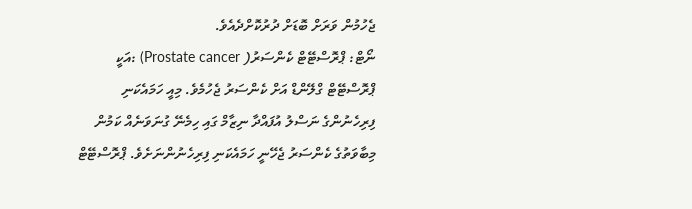ޖެހުމުން ވަރަށް ބޮޑަށް ދުރުކޮށްދެއެވެ.
ނޯޓް: ޕްރޮސްޓޭޓް ކެންސަރު( Prostate cancer) :އަކީ ޕްރޮސްޓޭޓް ގްލޭންޑް އަށް ކެންސަރު ޖެހުމެވެ. މިއީ ހަމައެކަނި ފިރިހެނުންގެ ނަސްލު އުފައްދާ ނިޒާމް ގައި ހިމެނޭ ގުނަވަނެއް ކަމުން މިބާވަތުގެ ކެންސަރު ޖެހޭނީ ހަމައެކަނި ފިރިހެނުންނަށެވެ. ޕްރޮސްޓޭޓް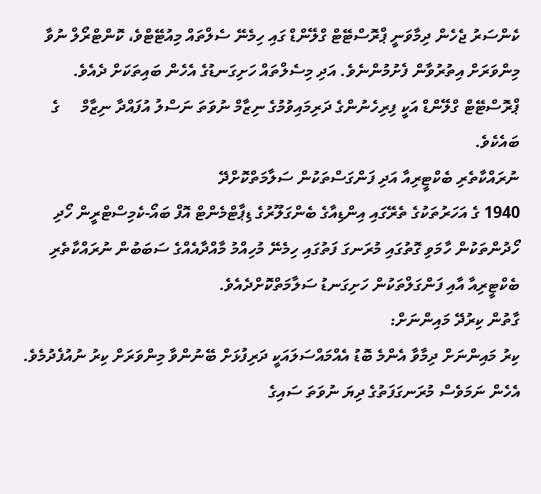ކެންސަރު ޖެހެން ދިމާވަނީ ޕްރޮސްޓޭޓް ގްލޭންޑް ގައި ހިމެނޭ ސެލްތައް މިއުޓޭޓްވެ، ކޮންޓްރޯލް ނުވާ މިންވަރަށް އިތުރުވާން ފެށުމުންނެވެ. އަދި މިސެލްތައް ހަށިގަނޑުގެ އެހެން ބައިތަކަށް ދެއެވެ. ޕްރޮސްޓޭޓް ގްލޭންޑް އަކީ ފިރިހެނުންގެ ދަރިމައިވުމުގެ ނިޒާމް ނުވަތަ ނަސްލު އުފައްދާ ނިޒާމް     ގެ ބައެކެވެ.
ނުރައްކާތެރި ބެކްޓީރިއާ އަދި ފަންގަސްތަކުން ސަލާމަތްކޮށްދޭ
1940 ގެ އަހަރުތަކުގެ ތެރޭގައި އިންޑިއާގެ ބެންގަލޫރުގެ ޑިޕާޓްމެންޓް އޮފް ބައޯ-ކެމިސްޓްރީން ހޯދި ހޯދުންތަކުން ހާމަވި ގޮތުގައި މުރަނގަ ފަތުގައި ހިމެނޭ މުހިއްމު މާއްދާއެއްގެ ސަބަބުން ނުރައްކާތެރި ބެކްޓީރިއާ އާއި ފަންގަލްތަކުން ހަށިގަނޑު ސަލާމަތްކޮށްދެއެވެ.
ގާތުން ކިރުދޭ މައިންނަށް:
ކިރު މައިންނަށް ދިމާވާ އެންމެ ބޮޑު އެއްމައްސަލައަކީ ދަރިފުޅަށް ބޭނުންވާ މިންވަރަށް ކިރު ނުއުފެދުމެވެ. އެހެން ނަމަވެސް މުރަނގަފަތުގެ ދިޔަ ނުވަތަ ސައިގެ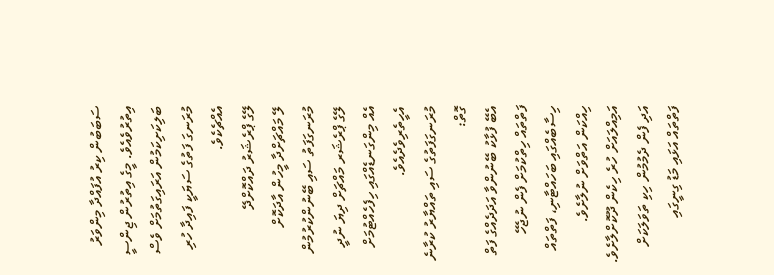ސަބަބުން ކިރު އުފައްދާ މިންވަރު އިތުރުވެއެވެ. މީގެ އިތުރުން ޖިންސީ ބަލިކަށިކަމުން އަރައިގަތުމަށް ވެސް މުރަނގަ ފަތުގެ ސަޔަކީ ފައިދާ ހުރި އެއްޗެކެވެ.
ލޭގެ ޕްރެޝަރު ދައްކޮށްދޭ
ލޭ މައްޗަށްދާ މީހުން އާދަކޮށް މުރަނގަފަތު ސައި ބޭނުންކުރުމުން ލޭގެ ޕްރެޝަރ މައްޗަށް ދިޔަ ނުދީ އެއް މިންގަނޑެއްގައި ހިފެހެއްޓުމަށް އެހީތެރިވެދެއެވެ.
މުރަނގަފަތުގެ ސައި ތައްޔާރު ކުރާނެ ގޮތް:
އެބޭ ފުޅާކު ބޭނުންވާ އަދަދެއްގެ ފަތް
ފަތްތައް ހިތްކުމަށް ފެން ނުޖެހޭ ހިސާބެއްގައި ބަހައްޓާނި، ފަތްތައް ހިއްކަން އަތްވަށް ނުލާށެވެ. އަމިއްލައަށް ހުރެ ހިކެން ދޫކޮށްލާށެވެ. އަދި ފެން ދެމުމުން ހިކި ތަވަލަކަށް ފަތްތައް އަޅައި މަޑު ގިނީގައި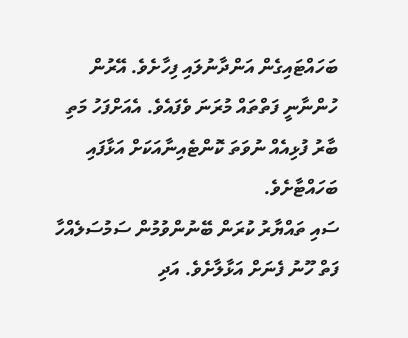ބަހައްޓައިގެން އަންދާނުލައި ފިހާށެވެ. އޭރުން ހުންނާނީ ފަތްތައް މުރަނަ ވެފައެވެ. އެއަށްފަހު މަތި ބާރު ފުޅިއެއް ނުވަތަ ކޮންޓެއިނާއަކަށް އަޅާފައި ބަހައްޓާށެވެ.
ސައި ތައްޔާރު ކުރަން ބޭނުންވުމުން ސަމުސަލެއްހާ ފަތް ހޫނު ފެނަށް އަޅާލާށެވެ. އަދި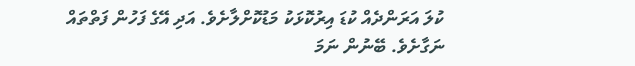ކުލަ އަރަންދެއް ކުޑަ އިރުކޮޅަކު މަޑުކޮށްލާށެވެ. އަދި އޭގެ ފަހުން ފަތްތައް ނަގާށެވެ. ބޭނުން ނަމަ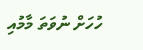ހުހަށް ނުވަތަ މާމުއި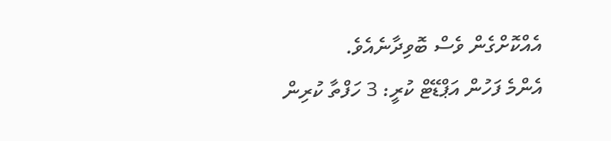އެއްކޮށްގެން ވެސް ބޮވިދާނެއެވެ.
އެންމެ ފަހުން އަޕްޑޭޓް ކުރީ: 3 ހަފްތާ ކުރިން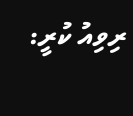ރިވިއު ކުރީ: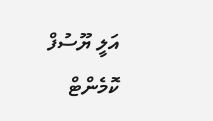އަލީ ޔޫސުފް
ކޮމެންޓް